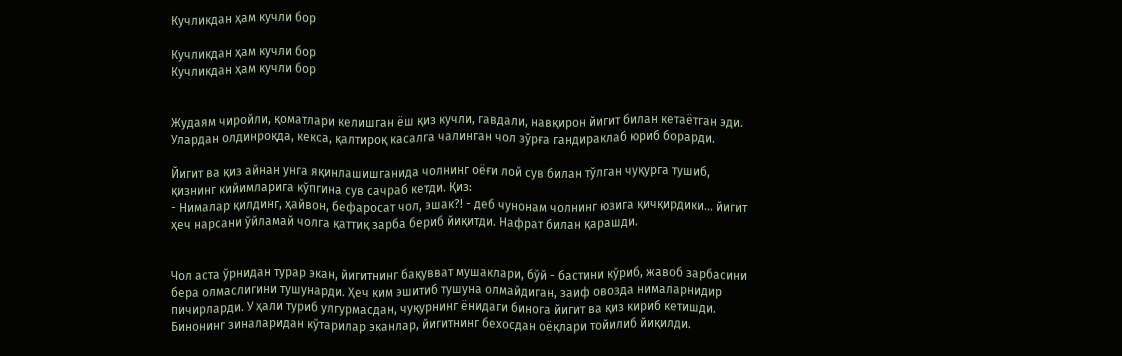Кучликдан ҳам кучли бор

Кучликдан ҳам кучли бор
Кучликдан ҳам кучли бор


Жудаям чиройли, қоматлари келишган ёш қиз кучли, гавдали, навқирон йигит билан кетаётган эди. Улардан олдинроқда, кекса, қалтироқ касалга чалинган чол зўрға гандираклаб юриб борарди.

Йигит ва қиз айнан унга яқинлашишганида чолнинг оёғи лой сув билан тўлган чуқурга тушиб, қизнинг кийимларига кўпгина сув сачраб кетди. Қиз:
- Нималар қилдинг, ҳайвон, бефаросат чол, эшак?! - деб чунонам чолнинг юзига қичқирдики... йигит ҳеч нарсани ўйламай чолга қаттиқ зарба бериб йиқитди. Нафрат билан қарашди.


Чол аста ўрнидан турар экан, йигитнинг бақувват мушаклари, бўй - бастини кўриб, жавоб зарбасини бера олмаслигини тушунарди. Ҳеч ким эшитиб тушуна олмайдиган, заиф овозда нималарнидир пичирларди. У ҳали туриб улгурмасдан, чуқурнинг ёнидаги бинога йигит ва қиз кириб кетишди. Бинонинг зиналаридан кўтарилар эканлар, йигитнинг бехосдан оёқлари тойилиб йиқилди.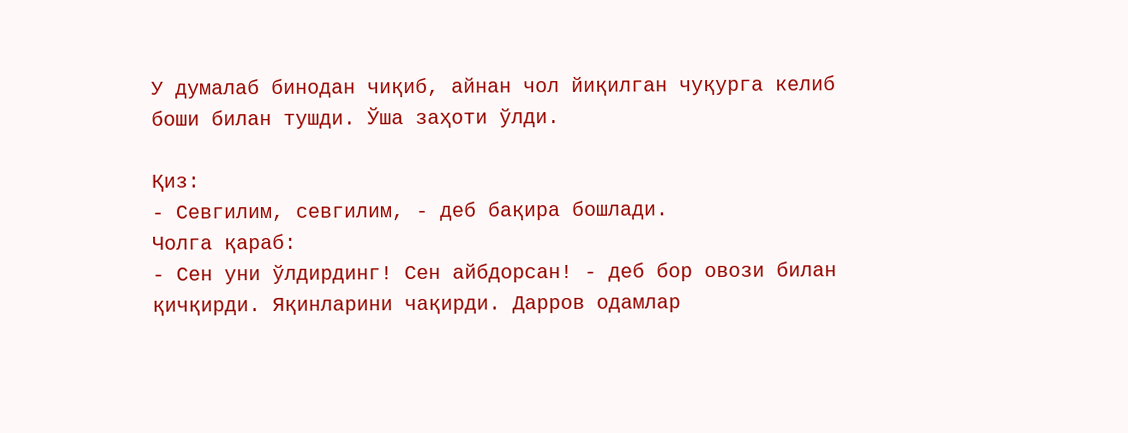У думалаб бинодан чиқиб, айнан чол йиқилган чуқурга келиб боши билан тушди. Ўша заҳоти ўлди.

Қиз:
- Севгилим, севгилим, - деб бақира бошлади.
Чолга қараб:
- Сен уни ўлдирдинг! Сен айбдорсан! - деб бор овози билан қичқирди. Яқинларини чақирди. Дарров одамлар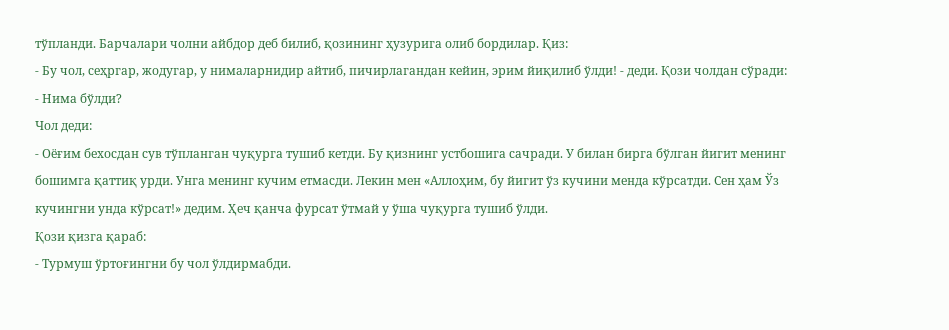тўпланди. Барчалари чолни айбдор деб билиб, қозининг ҳузурига олиб бордилар. Қиз:
- Бу чол, сеҳргар, жодугар, у нималарнидир айтиб, пичирлагандан кейин, эрим йиқилиб ўлди! - деди. Қози чолдан сўради:
- Нима бўлди?
Чол деди:
- Оёғим бехосдан сув тўпланган чуқурга тушиб кетди. Бу қизнинг устбошига сачради. У билан бирга бўлган йигит менинг бошимга қаттиқ урди. Унга менинг кучим етмасди. Лекин мен «Аллоҳим, бу йигит ўз кучини менда кўрсатди. Сен ҳам Ўз кучингни унда кўрсат!» дедим. Ҳеч қанча фурсат ўтмай у ўша чуқурга тушиб ўлди.
Қози қизга қараб:
- Турмуш ўртоғингни бу чол ўлдирмабди.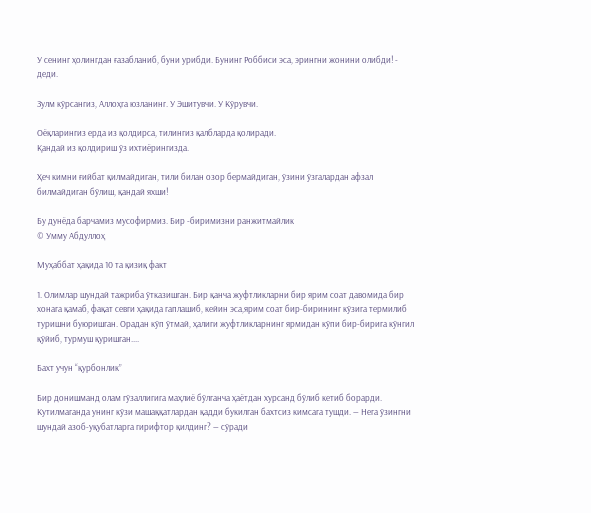У сенинг ҳолингдан ғазабланиб, буни урибди. Бунинг Роббиси эса, эрингни жонини олибди! - деди.

Зулм кўрсангиз, Аллоҳга юзланинг. У Эшитувчи. У Кўрувчи.

Оёқларингиз ерда из қолдирса, тилингиз қалбларда қолиради.
Қандай из қолдириш ўз ихтиёрингизда.

Ҳеч кимни ғийбат қилмайдиган, тили билан озор бермайдиган, ўзини ўзгалардан афзал билмайдиган бўлиш, қандай яхши!

Бу дунёда барчамиз мусофирмиз. Бир -биримизни ранжитмайлик
© Умму Абдуллоҳ

Муҳаббат ҳақида 10 та қизиқ факт

1. Олимлар шундай тажриба ўтказишган. Бир қанча жуфтликларни бир ярим соат давомида бир хонага қамаб, фақат севги ҳақида гаплашиб, кейин эса,ярим соат бир-бирининг кўзига термилиб туришни буюришган. Орадан кўп ўтмай, ҳалиги жуфтликларнинг ярмидан кўпи бир-бирига кўнгил қўйиб, турмуш қуришган....

Бахт учун “қурбонлик”

Бир донишманд олам гўзаллигига маҳлиё бўлганча ҳаётдан хурсанд бўлиб кетиб борарди. Кутилмаганда унинг кўзи машаққатлардан қадди букилган бахтсиз кимсага тушди. — Нега ўзингни шундай азоб-уқубатларга гирифтор қилдинг? — сўради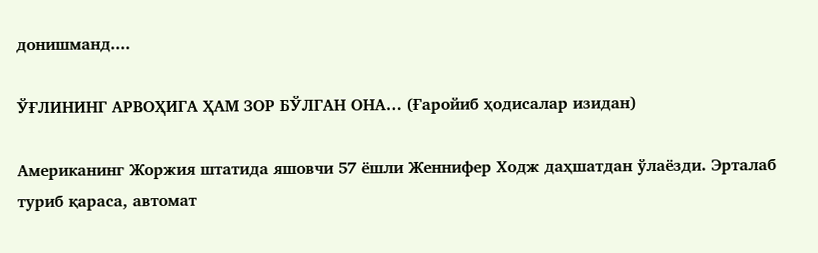донишманд....

ЎҒЛИНИНГ АРВОҲИГА ҲАМ ЗОР БЎЛГАН ОНА… (Ғаройиб ҳодисалар изидан)

Американинг Жоржия штатида яшовчи 57 ёшли Женнифер Ходж даҳшатдан ўлаёзди. Эрталаб туриб қараса, автомат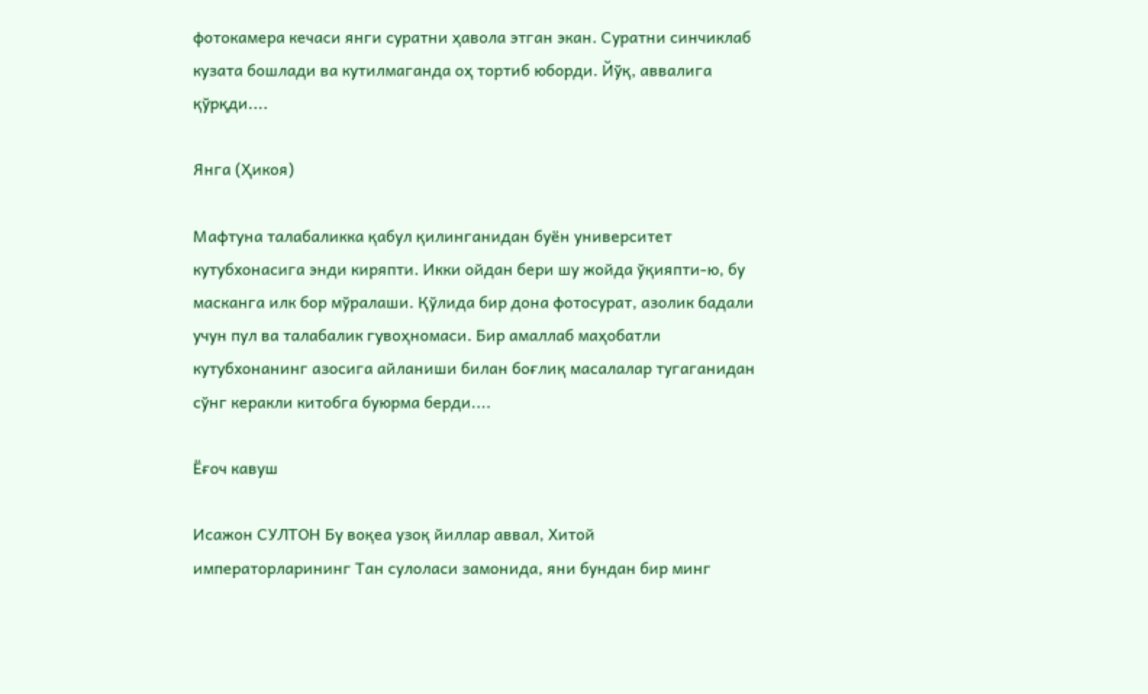фотокамера кечаси янги суратни ҳавола этган экан. Суратни синчиклаб кузата бошлади ва кутилмаганда оҳ тортиб юборди. Йўқ, аввалига қўрқди....

Янга (Ҳикоя)

Мафтуна талабаликка қабул қилинганидан буён университет кутубхонасига энди киряпти. Икки ойдан бери шу жойда ўқияпти-ю, бу масканга илк бор мўралаши. Қўлида бир дона фотосурат, азолик бадали учун пул ва талабалик гувоҳномаси. Бир амаллаб маҳобатли кутубхонанинг азосига айланиши билан боғлиқ масалалар тугаганидан сўнг керакли китобга буюрма берди....

Ёғоч кавуш

Исажон СУЛТОН Бу воқеа узоқ йиллар аввал, Хитой императорларининг Тан сулоласи замонида, яни бундан бир минг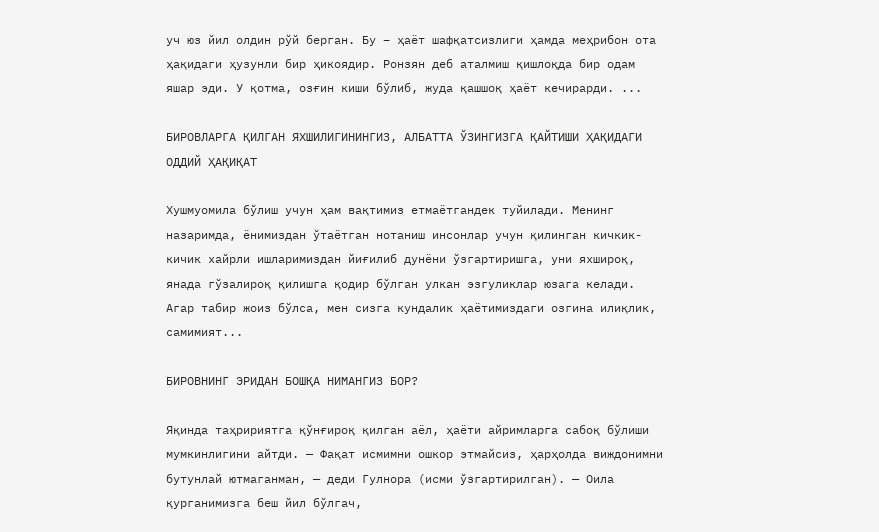уч юз йил олдин рўй берган. Бу – ҳаёт шафқатсизлиги ҳамда меҳрибон ота ҳақидаги ҳузунли бир ҳикоядир. Ронзян деб аталмиш қишлоқда бир одам яшар эди. У қотма, озғин киши бўлиб, жуда қашшоқ ҳаёт кечирарди. ...

БИРОВЛАРГА ҚИЛГАН ЯХШИЛИГИНИНГИЗ, АЛБАТТА ЎЗИНГИЗГА ҚАЙТИШИ ҲАҚИДАГИ ОДДИЙ ҲАҚИҚАТ

Хушмуомила бўлиш учун ҳам вақтимиз етмаётгандек туйилади. Менинг назаримда, ёнимиздан ўтаётган нотаниш инсонлар учун қилинган кичкик-кичик хайрли ишларимиздан йиғилиб дунёни ўзгартиришга, уни яхшироқ, янада гўзалироқ қилишга қодир бўлган улкан эзгуликлар юзага келади. Агар табир жоиз бўлса, мен сизга кундалик ҳаётимиздаги озгина илиқлик, самимият...

БИРОВНИНГ ЭРИДАН БОШҚА НИМАНГИЗ БОР?

Яқинда таҳририятга қўнғироқ қилган аёл, ҳаёти айримларга сабоқ бўлиши мумкинлигини айтди. — Фақат исмимни ошкор этмайсиз, ҳарҳолда виждонимни бутунлай ютмаганман, — деди Гулнора (исми ўзгартирилган). — Оила қурганимизга беш йил бўлгач,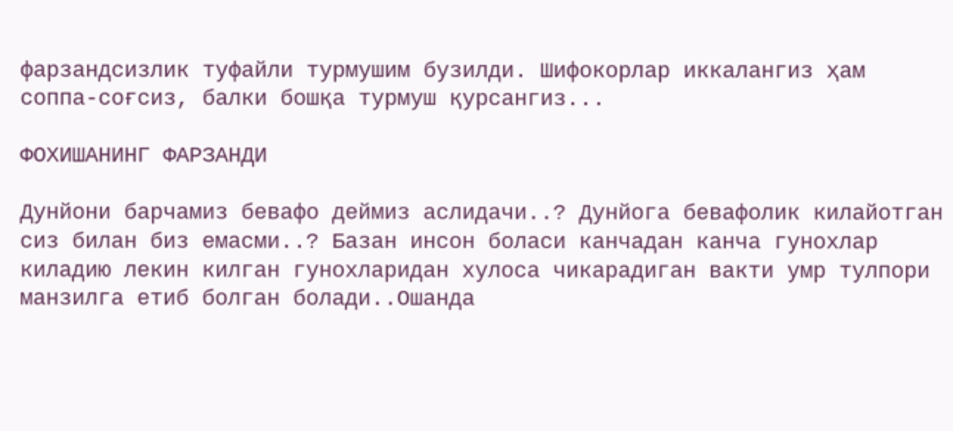фарзандсизлик туфайли турмушим бузилди. Шифокорлар иккалангиз ҳам соппа-соғсиз, балки бошқа турмуш қурсангиз...

ФОХИШАНИНГ ФАРЗАНДИ

Дунйони барчамиз бевафо деймиз аслидачи..? Дунйога бевафолик килайотган сиз билан биз емасми..? Базан инсон боласи канчадан канча гунохлар киладию лекин килган гунохларидан хулоса чикарадиган вакти умр тулпори манзилга етиб болган болади..Ошанда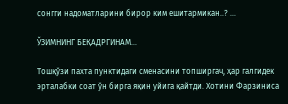сонгги надоматларини бирор ким ешитармикан..? ...

ЎЗИМНИНГ БЕҚАДРГИНАМ…

Тошқўзи пахта пунктидаги сменасини топширгач, ҳар галгидек эрталабки соат ўн бирга яқин уйига қайтди. Хотини Фарзиниса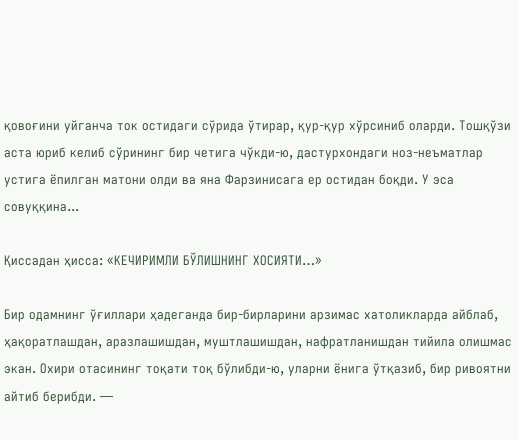қовоғини уйганча ток остидаги сўрида ўтирар, қур-қур хўрсиниб оларди. Тошқўзи аста юриб келиб сўрининг бир четига чўкди-ю, дастурхондаги ноз-неъматлар устига ёпилган матони олди ва яна Фарзинисага ер остидан боқди. У эса совуққина...

Қиссадан ҳисса: «КЕЧИРИМЛИ БЎЛИШНИНГ ХОСИЯТИ…»

Бир одамнинг ўғиллари ҳадеганда бир-бирларини арзимас хатоликларда айблаб, ҳақоратлашдан, аразлашишдан, муштлашишдан, нафратланишдан тийила олишмас экан. Охири отасининг тоқати тоқ бўлибди-ю, уларни ёнига ўтқазиб, бир ривоятни айтиб берибди. —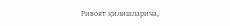Ривоят қилишларича,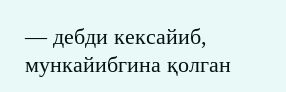— дебди кексайиб, мункайибгина қолган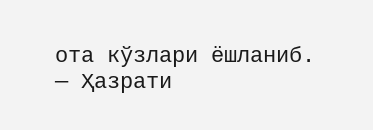ота кўзлари ёшланиб. — Ҳазрати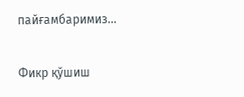пайғамбаримиз...

Фикр қўшиш